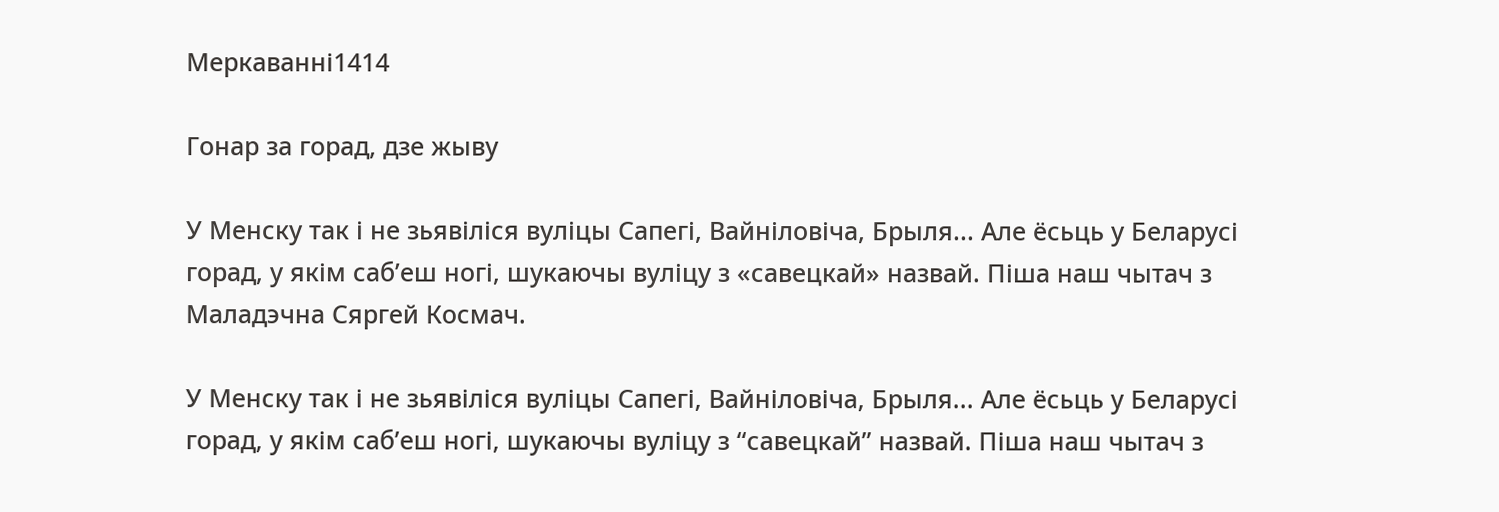Меркаванні1414

Гонар за горад, дзе жыву

У Менску так і не зьявіліся вуліцы Сапегі, Вайніловіча, Брыля... Але ёсьць у Беларусі горад, у якім саб’еш ногі, шукаючы вуліцу з «савецкай» назвай. Піша наш чытач з Маладэчна Сяргей Космач.

У Менску так і не зьявіліся вуліцы Сапегі, Вайніловіча, Брыля... Але ёсьць у Беларусі горад, у якім саб’еш ногі, шукаючы вуліцу з “савецкай” назвай. Піша наш чытач з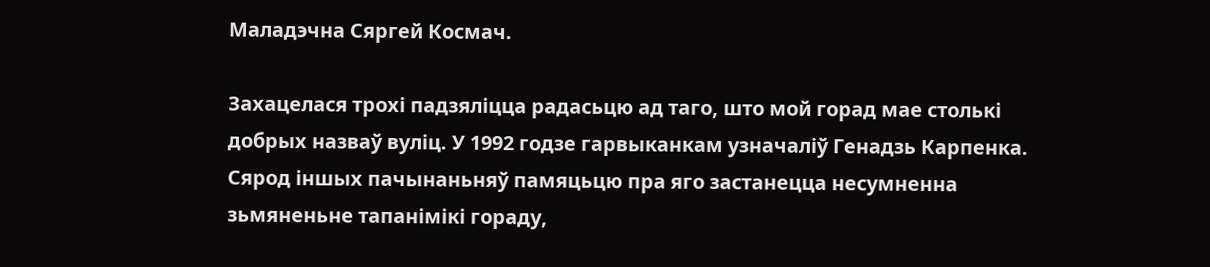Маладэчна Сяргей Космач.

Захацелася трохі падзяліцца радасьцю ад таго, што мой горад мае столькі добрых назваў вуліц. У 1992 годзе гарвыканкам узначаліў Генадзь Карпенка. Сярод іншых пачынаньняў памяцьцю пра яго застанецца несумненна зьмяненьне тапанімікі гораду,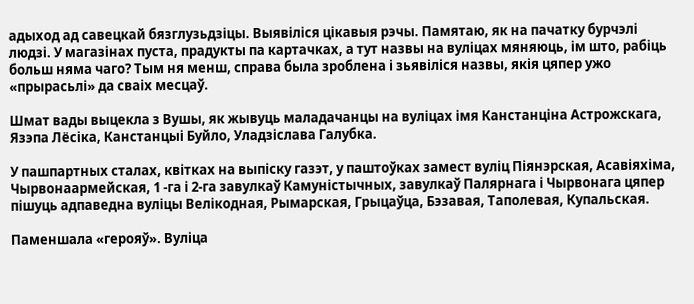адыход ад савецкай бязглузьдзіцы. Выявіліся цікавыя рэчы. Памятаю, як на пачатку бурчэлі людзі. У магазінах пуста, прадукты па картачках, а тут назвы на вуліцах мяняюць, ім што, рабіць больш няма чаго? Тым ня менш, справа была зроблена і зьявіліся назвы, якія цяпер ужо «прырасьлі» да сваіх месцаў.

Шмат вады выцекла з Вушы, як жывуць маладачанцы на вуліцах імя Канстанціна Астрожскага, Язэпа Лёсіка, Канстанцыі Буйло, Уладзіслава Галубка.

У пашпартных сталах, квітках на выпіску газэт, у паштоўках замест вуліц Піянэрская, Асавіяхіма, Чырвонаармейская, 1 -га і 2-га завулкаў Камуністычных, завулкаў Палярнага і Чырвонага цяпер пішуць адпаведна вуліцы Велікодная, Рымарская, Грыцаўца, Бэзавая, Таполевая, Купальская.

Паменшала «герояў». Вуліца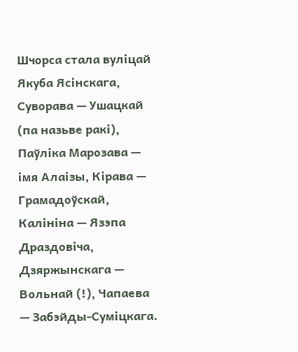Шчорса стала вуліцай Якуба Ясінскага, Суворава — Ушацкай (па назьве ракі), Паўліка Марозава — імя Алаізы, Кірава — Грамадоўскай, Калініна — Язэпа Драздовіча, Дзяржынскага — Вольнай (!), Чапаева — Забэйды-Суміцкага.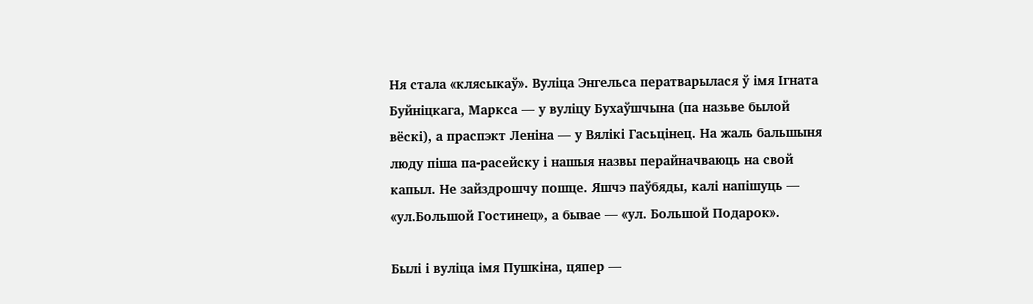Ня стала «клясыкаў». Вуліца Энгельса ператварылася ў імя Ігната Буйніцкага, Маркса — у вуліцу Бухаўшчына (па назьве былой вёскі), а праспэкт Леніна — у Вялікі Гасьцінец. На жаль бальшыня люду піша па‑расейску і нашыя назвы перайначваюць на свой капыл. Не зайздрошчу пошце. Яшчэ паўбяды, калі напішуць — «ул.Большой Гостинец», а бывае — «ул. Большой Подарок».

Былі і вуліца імя Пушкіна, цяпер —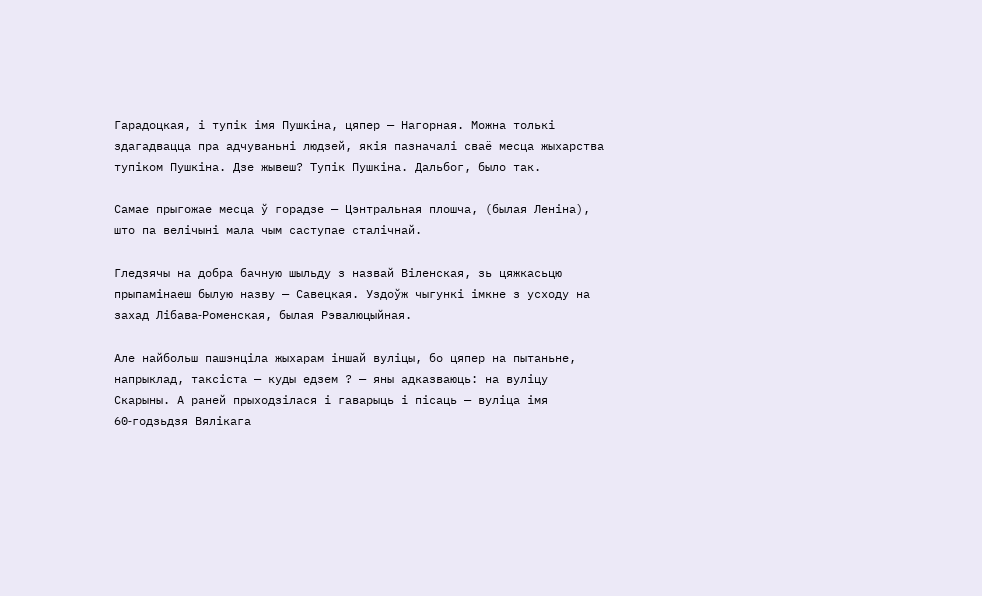Гарадоцкая, і тупік імя Пушкіна, цяпер — Нагорная. Можна толькі здагадвацца пра адчуваньні людзей, якія пазначалі сваё месца жыхарства тупіком Пушкіна. Дзе жывеш? Тупік Пушкіна. Дальбог, было так.

Самае прыгожае месца ў горадзе — Цэнтральная плошча, (былая Леніна), што па велічыні мала чым саступае сталічнай.

Гледзячы на добра бачную шыльду з назвай Віленская, зь цяжкасьцю прыпамінаеш былую назву — Савецкая. Уздоўж чыгункі імкне з усходу на захад Лібава‑Роменская, былая Рэвалюцыйная.

Але найбольш пашэнціла жыхарам іншай вуліцы, бо цяпер на пытаньне, напрыклад, таксіста — куды едзем ? — яны адказваюць: на вуліцу Скарыны. А раней прыходзілася і гаварыць і пісаць — вуліца імя 60‑годзьдзя Вялікага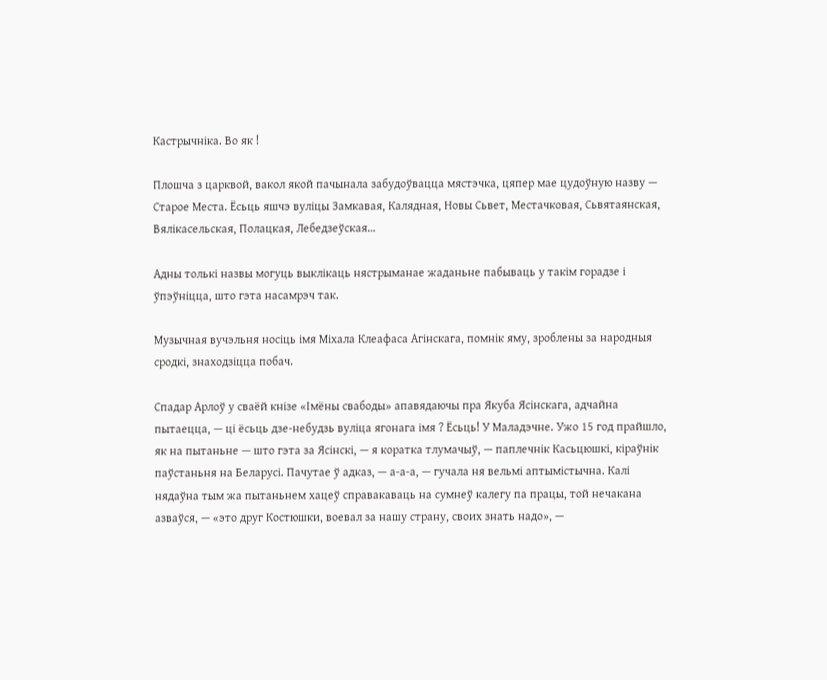Кастрычніка. Во як !

Плошча з царквой, вакол якой пачынала забудоўвацца мястэчка, цяпер мае цудоўную назву — Старое Места. Ёсьць яшчэ вуліцы Замкавая, Калядная, Новы Сьвет, Местачковая, Сьвятаянская, Вялікасельская, Полацкая, Лебедзеўская…

Адны толькі назвы могуць выклікаць нястрыманае жаданьне пабываць у такім горадзе і ўпэўніцца, што гэта насамрэч так.

Музычная вучэльня носіць імя Міхала Клеафаса Агінскага, помнік яму, зроблены за народныя сродкі, знаходзіцца побач.

Спадар Арлоў у сваёй кнізе «Імёны свабоды» апавядаючы пра Якуба Ясінскага, адчайна пытаецца, — ці ёсьць дзе‑небудзь вуліца ягонага імя ? Ёсьць! У Маладэчне. Ужо 15 год прайшло, як на пытаньне — што гэта за Ясінскі, — я коратка тлумачыў, — паплечнік Касьцюшкі, кіраўнік паўстаньня на Беларусі. Пачутае ў адказ, — а‑а‑а, — гучала ня вельмі аптымістычна. Калі нядаўна тым жа пытаньнем хацеў справакаваць на сумнеў калегу па працы, той нечакана азваўся, — «это друг Костюшки, воевал за нашу страну, своих знать надо», —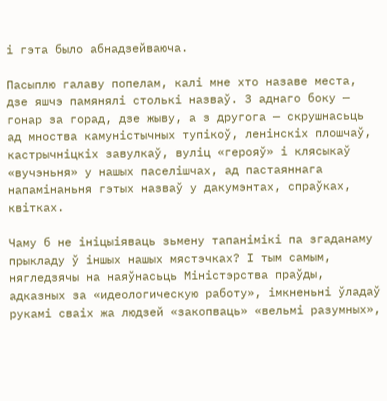і гэта было абнадзейваюча.

Пасыплю галаву попелам, калі мне хто назаве места, дзе яшчэ памянялі столькі назваў. З аднаго боку — гонар за горад, дзе жыву, а з другога — скрушнасьць ад мноства камуністычных тупікоў, ленінскіх плошчаў, кастрычніцкіх завулкаў, вуліц «герояў» і клясыкаў «вучэньня» у нашых паселішчах, ад пастаяннага напамінаньня гэтых назваў у дакумэнтах, спраўках, квітках.

Чаму б не ініцыіяваць зьмену тапанімікі па згаданаму прыкладу ў іншых нашых мястэчках? І тым самым, нягледзячы на наяўнасьць Міністэрства праўды, адказных за «идеологическую работу», імкненьні ўладаў рукамі сваіх жа людзей «закопваць» «вельмі разумных»,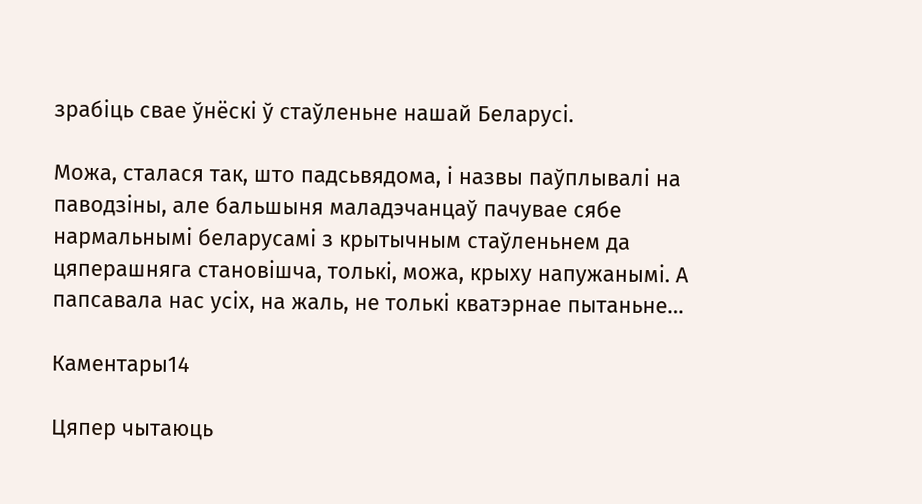зрабіць свае ўнёскі ў стаўленьне нашай Беларусі.

Можа, сталася так, што падсьвядома, і назвы паўплывалі на паводзіны, але бальшыня маладэчанцаў пачувае сябе нармальнымі беларусамі з крытычным стаўленьнем да цяперашняга становішча, толькі, можа, крыху напужанымі. А папсавала нас усіх, на жаль, не толькі кватэрнае пытаньне…

Каментары14

Цяпер чытаюць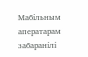Мабільным аператарам забаранілі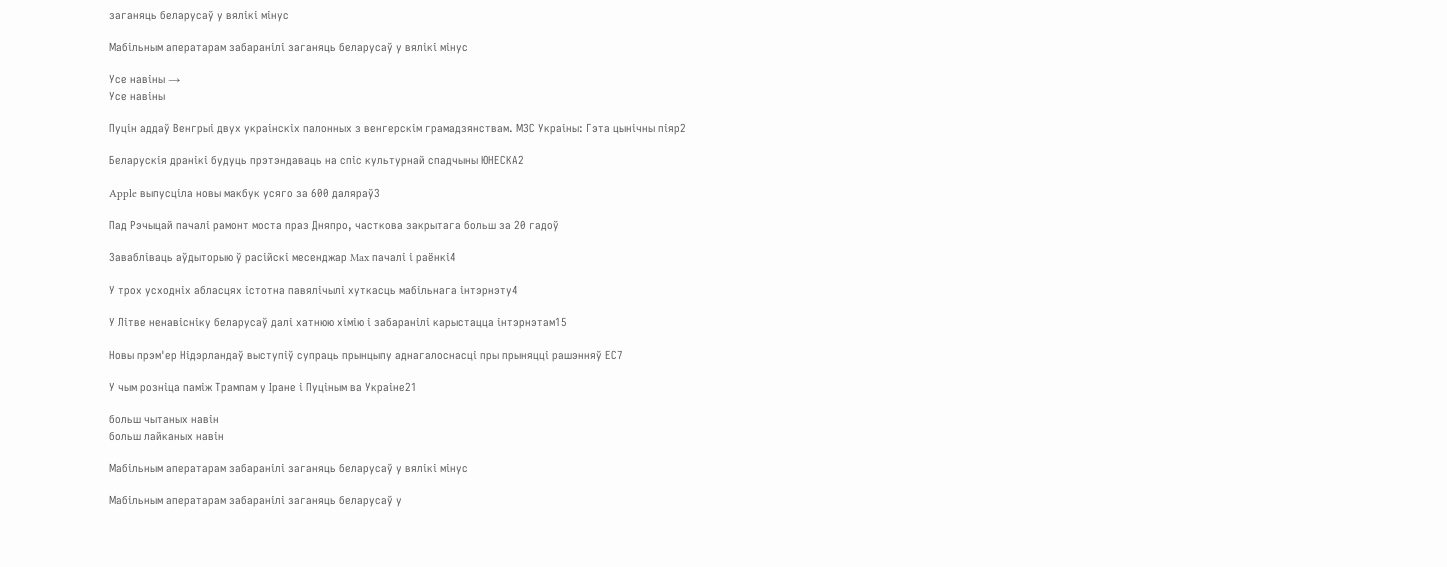заганяць беларусаў у вялікі мінус

Мабільным аператарам забаранілі заганяць беларусаў у вялікі мінус

Усе навіны →
Усе навіны

Пуцін аддаў Венгрыі двух украінскіх палонных з венгерскім грамадзянствам. МЗС Украіны: Гэта цынічны піяр2

Беларускія дранікі будуць прэтэндаваць на спіс культурнай спадчыны ЮНЕСКА2

Apple выпусціла новы макбук усяго за 600 даляраў3

Пад Рэчыцай пачалі рамонт моста праз Дняпро, часткова закрытага больш за 20 гадоў

Завабліваць аўдыторыю ў расійскі месенджар Max пачалі і раёнкі4

У трох усходніх абласцях істотна павялічылі хуткасць мабільнага інтэрнэту4

У Літве ненавісніку беларусаў далі хатнюю хімію і забаранілі карыстацца інтэрнэтам15

Новы прэм'ер Нідэрландаў выступіў супраць прынцыпу аднагалоснасці пры прыняцці рашэнняў ЕС7

У чым розніца паміж Трампам у Іране і Пуціным ва Украіне21

больш чытаных навін
больш лайканых навін

Мабільным аператарам забаранілі заганяць беларусаў у вялікі мінус

Мабільным аператарам забаранілі заганяць беларусаў у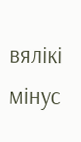вялікі мінус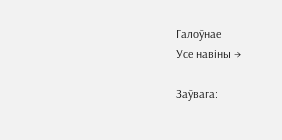Галоўнае
Усе навіны →

Заўвага: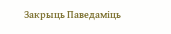Закрыць Паведаміць